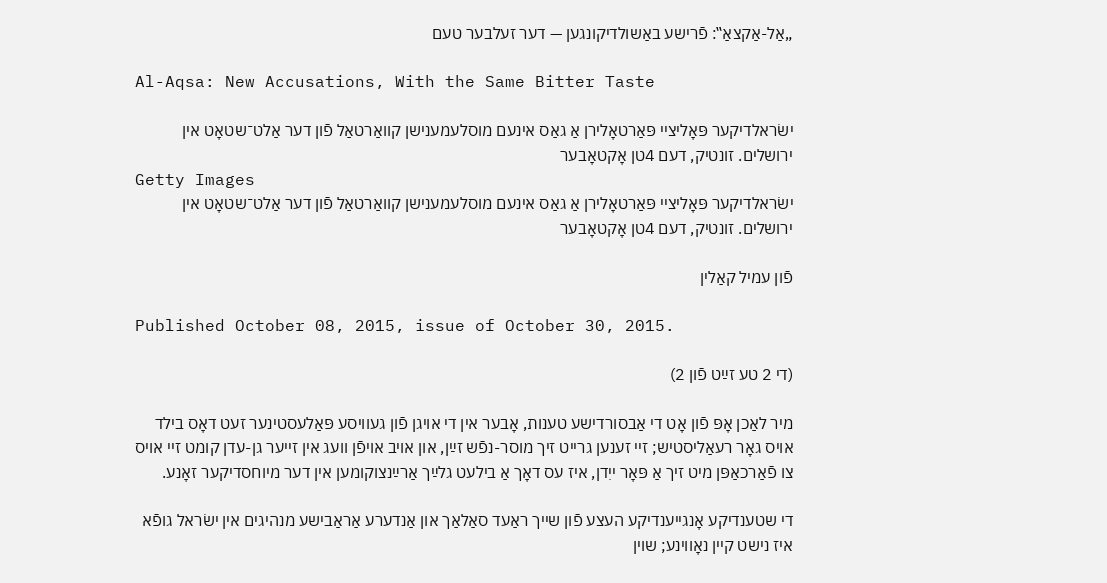„אַל-אַקצאַ‟: פֿרישע באַשולדיקונגען — דער זעלבער טעם

Al-Aqsa: New Accusations, With the Same Bitter Taste

ישׂראלדיקער פּאָליציי פּאַרטאָלירן אַ גאַס אינעם מוסלעמענישן קוואַרטאַל פֿון דער אַלט־שטאָט אין ירושלים. זונטיק, דעם 4טן אָקטאָבער
Getty Images
ישׂראלדיקער פּאָליציי פּאַרטאָלירן אַ גאַס אינעם מוסלעמענישן קוואַרטאַל פֿון דער אַלט־שטאָט אין ירושלים. זונטיק, דעם 4טן אָקטאָבער

פֿון עמיל קאַלין

Published October 08, 2015, issue of October 30, 2015.

(די 2 טע זײַט פֿון 2)

מיר לאַכן אָפּ פֿון אָט די אַבסורדישע טענות, אָבער אין די אויגן פֿון געוויסע פּאַלעסטינער זעט דאָס בילד אויס גאָר רעאַליסטיש; זיי זענען גרייט זיך מוסר-נפֿש זײַן, און אויב אויפֿן וועג אין זייער גן-עדן קומט זיי אויס צו פֿאַרכאַפּן מיט זיך אַ פּאָר ייִדן, איז עס דאָך אַ בילעט גלײַך אַרײַנצוקומען אין דער מיוחסדיקער זאָנע.

די שטענדיקע אָנגייענדיקע העצע פֿון שייך ראַעד סאַלאַך און אַנדערע אַראַבישע מנהיגים אין ישׂראל גופֿא איז נישט קיין נאָווינע; שוין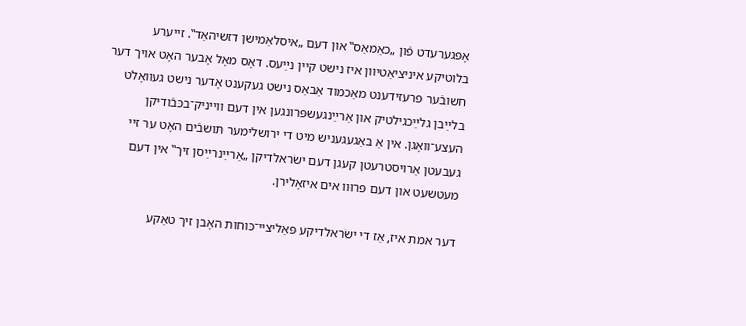אָפּגערעדט פֿון „כאַמאַס‟ און דעם „איסלאַמישן דזשיהאַד‟. זייערע בלוטיקע איניציאַטיוון איז נישט קיין נײַעס. דאָס מאָל אָבער האָט אויך דער חשובֿער פּרעזידענט מאַכמוד אַבאַס נישט געקענט אָדער נישט געוואָלט בלײַבן גלײַכגילטיק און אַרײַנגעשפּרונגען אין דעם ווייניק־בכּבֿודיקן העצע־וואָגן. אין אַ באַגעגעניש מיט די ירושלימער תּושבֿים האָט ער זיי געבעטן אַרויסטרעטן קעגן דעם ישׂראלדיקן „אַרײַנרײַסן זיך‟ אין דעם מעטשעט און דעם פּרוּוו אים איזאָלירן.

דער אמת איז, אַז די ישׂראלדיקע פּאַליציי־כּוחות האָבן זיך טאַקע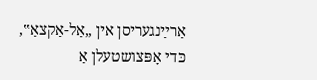אַרײַנגעריסן אין „אַל-אַקצאַ‟, כּדי אָפּצושטעלן אַ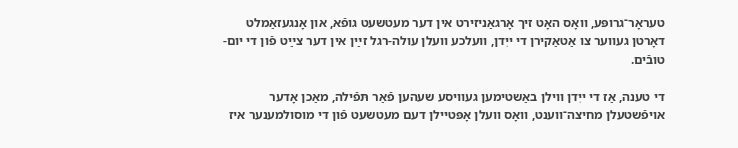טעראָר־גרופּע, וואָס האָט זיך אָרגאַניזירט אין דער מעטשעט גופֿא, און אָנגעזאַמלט דאָרטן געווער צו אַטאַקירן די ייִדן, וועלכע וועלן עולה-רגל זײַן אין דער צײַט פֿון די יום-טובֿים.

די טענה, אַז די ייִדן ווילן באַשטימען געוויסע שעהען פֿאַר תּפֿילה, מאַכן אָדער אויפֿשטעלן מחיצה־ווענט, וואָס וועלן אָפּטיילן דעם מעטשעט פֿון די מוסולמענער איז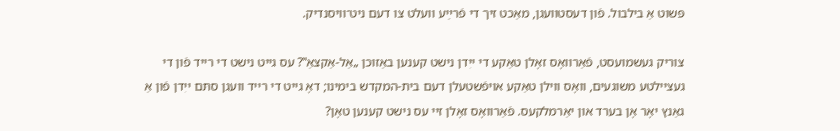פּשוט אַ בילבול. פֿון דעסטוועגן, מאַכט זיך די פֿרײַע וועלט צו דעם ניט־וויסנדיק.

צוריק געשמועסט, פֿאַרוואָס זאָלן טאַקע די ייִדן נישט קענען באַזוכן „אַל-אַקצאַ‟? עס גייט נישט די רייד פֿון די געציילטע משוגעים, וואָס ווילן טאַקע אויפֿשטעלן דעם בית-המקדש בימינו; דאָ גייט די רייד וועגן סתּם ייִדן פֿון אַ גאַנץ יאָר אָן בערד און יאַרמלקעס. פֿאַרוואָס זאָלן זיי עס נישט קענען טאָן?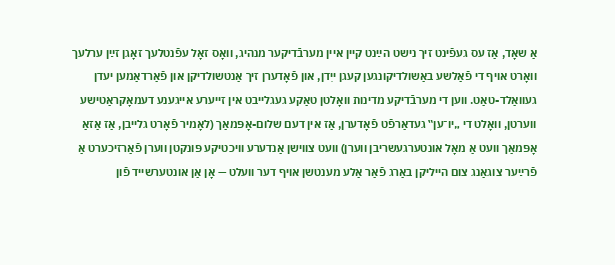אַ שאָד, אַז עס געפֿינט זיך נישט הײַנט קיין איין מערבֿדיקער מנהיג, וואָס זאָל עפֿנטלעך זאָגן זײַן ערלעך וואָרט אויף די פֿאַלשע באַשולדיקונגען קעגן ייִדן, און פֿאָדערן זיך אַנטשולדיקן און פֿאַרדאַמען יעדן געוואַלד-טאַט. ווען די מערבֿדיקע מדינות וואָלטן טאַקע געגלייבט אין זייערע אייגענע דעמאָקראַטישע ווערטן, וואָלט די „יו־ען‟ געדאַרפֿט פֿאָדערן, אַז אין דעם שלום-אָפּמאַך (לאָמיר פֿאָרט גלייבן, אַז אַזאַ אָפּמאַך וועט אַ מאָל אונטערגעשריבן ווערן) וועט צווישן אַנדערע וויכטיקע פּונקטן ווערן פֿאַרזיכערט אַ פֿרײַער צוגאַנג צום הייליקן באַרג פֿאַר אַלע מענטשן אויף דער וועלט — אָן אַן אונטערשייד פֿון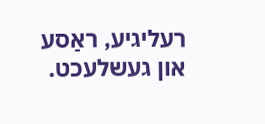רעליגיע, ראַסע און געשלעכט.